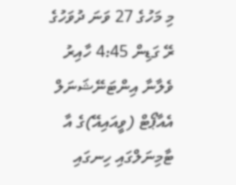މި މަހުގެ 27 ވަނަ ދުވަހުގެ ރޭ ގަޑިން 4:45 ހާއިރު ވެލާނާ އިންޓަނޭޝަނަލް އެއާޕޯޓް (ވީއައިއޭ)ގެ އާ ޓާމިނަލްގައި ހިނގައި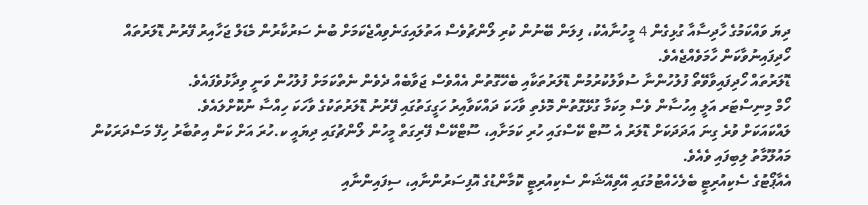ދިޔަ ވައްކަމުގެ ހާދިސާއާ ގުޅިގެން 4 މީހުނާއެކު، ފިލަން ބޭނުން ކުރި ލޯންޗުވެސް އަތުލައިގަނެވިއްޖެކަމަށް ބުނެ ސަރުކާރުން މެޑަލް ޖަހާއިރު ފޭރުނު ޑޮލަރުތައް ހޯދިފައިނުވާކަން ހާމަވެއްޖެއެވެ.
ޑޮލަރުތައް ހޯދިފައިވާވޭތޯ ފުލުހުންނާ ސުވާލުކުރުމުން ޑޮލަރުތަކާއި ބެހޭގޮތުން އެއްވެސް ޖަވާބެއް ދެވެން ނެތްކަމަށް ފުލުހުން ވަނީ ވިދާޅުވެފައެވެ.
ހޯމް މިނިސްޓަރ އަލީ އިހުސާން ވެސް މިކަމާ ގުޅޭގޮތުން މޮޅެތި ވާހަކަ ދައްކަވާއިރު ހަގީގަތުގައި ފޭރުނު ޑޮލަރުތަކުގެ ވާހަކަ ހިއްސާ ނުކޮށްލައެވެ.
ލައްކައަކަށް ވުރެ ގިނަ އަދަދަކަށް ޑޮލަރު އެ ސޫޓް ކޭސްގައި ހުރި ކަމަށާއި، ސޫޓްކޭސް ފޭރިގަތް މީހުން ލޯންޗުގައި ދިޔައީ ކ.ހުރަ އަށް ކަން އިތުބާރު ހިފޭ މަސްދަރަކުން މައުލޫމާތު ލިބިފައި ވެއެވެ.
އެއާޕޯޓުގެ ސެކިއުރިޓީ ބެލެހެއްޓުމުގައި އޭވިއޭޝަން ސެކިއުރިޓީ ކޮމާންޑުގެ އޮފިސަރުންނާއި، ސިފައިންނާއި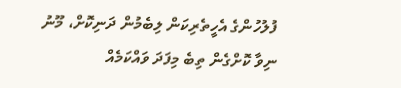ފުލުހުންގެ އެހީތެރިކަން ލިބެމުން ދަނިކޮށް، މޫނު ނިވާ ކޮށްގެން ތިބެ މިފަދަ ވައްކަމެއް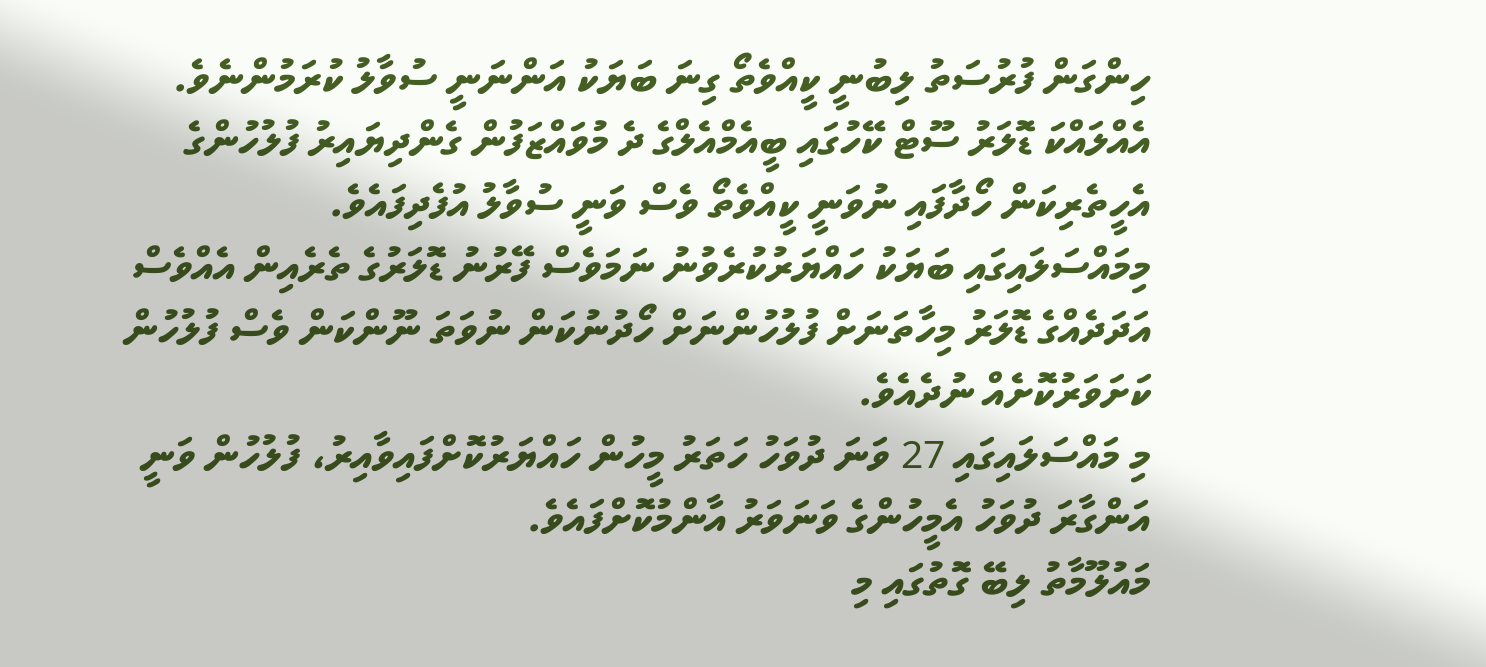ހިންގަން ފުރުސަތު ލިބުނީ ކީއްވެތޯ ގިނަ ބަޔަކު އަންނަނީ ސުވާލު ކުރަމުންނެވެ.
އެއްލައްކަ ޑޮލަރު ސޫޓް ކޭހުގައި ބީއެމްއެލްގެ ދެ މުވައްޒަފުން ގެންދިޔައިރު ފުލުހުންގެ އެހީތެރިކަން ހޯދާފައި ނުވަނީ ކީއްވެތޯ ވެސް ވަނީ ސުވާލު އުފެދިފައެވެ.
މިމައްސަލައިގައި ބަޔަކު ހައްޔަރުކުރެވުނު ނަމަވެސް ފޭރުނު ޑޮލަރުގެ ތެރެއިން އެއްވެސް އަދަދެއްގެ ޑޮލަރު މިހާތަނަށް ފުލުހުންނަށް ހޯދުނުކަން ނުވަތަ ނޫންކަން ވެސް ފުލުހުން ކަށަވަރުކޮށެއް ނުދެއެވެ.
މި މައްސަލައިގައި 27 ވަނަ ދުވަހު ހަތަރު މީހުން ހައްޔަރުކޮށްފައިވާއިރު، ފުލުހުން ވަނީ އަންގާރަ ދުވަހު އެމީހުންގެ ވަނަވަރު އާންމުކޮށްފައެވެ.
މައުލޫމާތު ލިބޭ ގޮތުގައި މި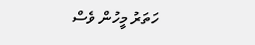ހަތަރު މީހުން ވެސް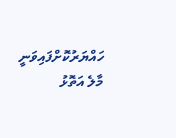ހައްޔަރުކޮށްފައިވަނީ މާލެ އަތޮޅު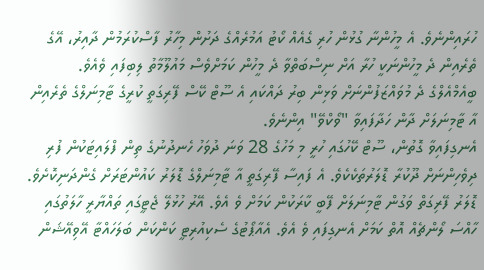ހުރައިންނެވެ. އެ މީހުންނާ ގުޅުން ހުރި ގެއެއް ކޯޓު އަމުރެއްގެ ދަށުން މިހާރު ފާސްކުރަމުން ދާއިރު، އޭގެ ތެރެއިން ދެ މީހުންނަކީ ހުރާ އަށް ނިސްބަތްވާ ދެ މީހުން ކަމަށްވެސް މައުލޫމާތު ލިބިފައި ވެއެވެ.
ބީއެމްއެލްގެ ދެ މުވައްޒަފުންނަށް ވަޅިން ބިރު ދައްކައި އެ ސޫޓް ކޭސް ފޭރިގަތީ ކުރީގެ ޓާމިނަލްގެ ތެރެއިން އާ ޓާމިނަލަށް ދާން ހަދާފައިވާ "ވޯކްވޭ" އިންނެވެ.
އެނގިފައިވާ ގޮތުން، ސޫޓް ކޭހުގައި ހުރީ މި މަހުގެ 28 ވަނަ ދުވަހު ހެނދުނުގެ ތިން ފްލައިޓަކުން ފުރި ދިވެހިންނަށް ދޫކުރާ ޑޮލަރުތަކެކެވެ. އެ ފައިސާ ފޭރިގަތީ އާ ޓާމިނަލްގެ ޑޮލަރު ކައުންޓަރަށް ގެންދަނިކޮށެވެ.
ޑޮލަރު ފޭރިގަތް ވަގުން ޓާމިނަލަށް ފޭބީ ކާރަކުން ކަމަށް ވެ އެވެ. އޭރު ހުޅުލޭ ޖެޓީގައި ތައްޔާރީ ހާލަތުގައި ހާއްސަ ލޯންޗެއް އޮތް ކަމަށް އެނގިފައި ވެ އެވެ. އެއާޕޯޓުގެ ސެކިއުރިޓީ ކަންކަން ބަލަހައްޓާ އޭވިއޭޝަން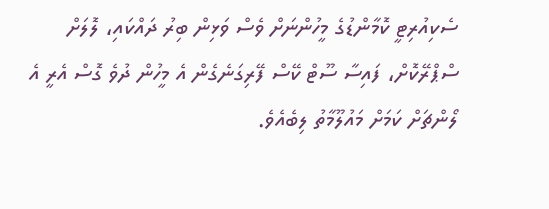ސެކިއުރިޓީ ކޮމާންޑުގެ މީހުންނަށް ވެސް ވަޅިން ބިރު ދައްކައި، ލޮލަށް ސްޕްރޭކޮށް، ފައިސާ ސޫޓް ކޭސް ފޭރިގަނެގެން އެ މީހުން ދުވެ ގޮސް އެރީ އެ ލޯންޗަށް ކަމަށް މައުލޫމާތު ލިބެއެވެ.